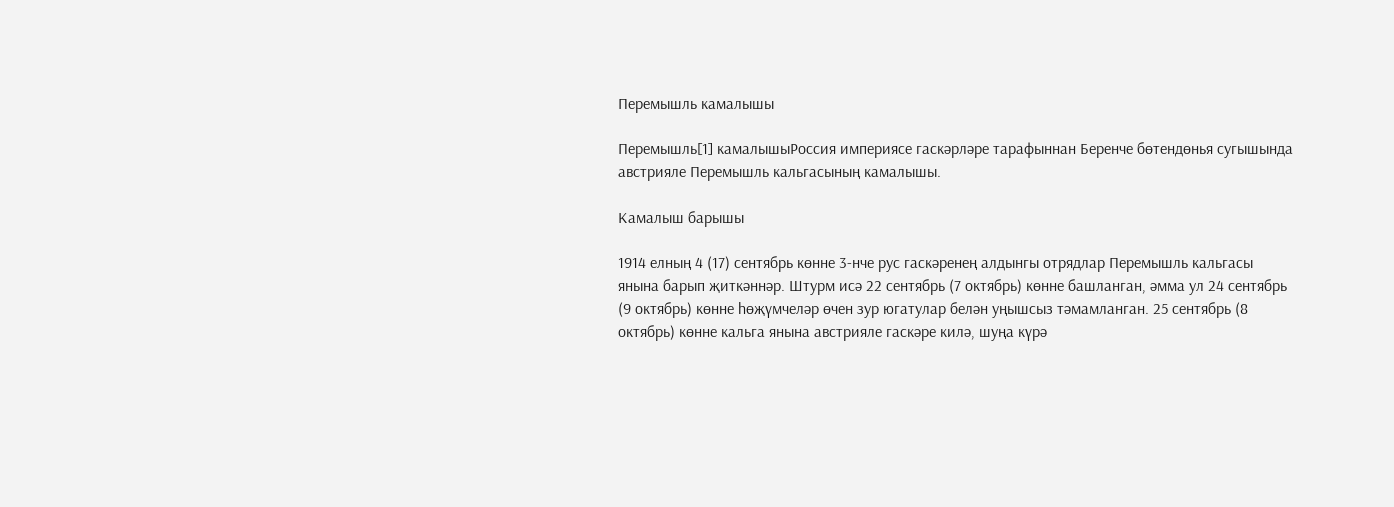Перемышль камалышы

Перемышль[1] камалышыРоссия империясе гаскәрләре тарафыннан Беренче бөтендөнья сугышында австрияле Перемышль кальгасының камалышы.

Камалыш барышы

1914 елның 4 (17) сентябрь көнне 3-нче рус гаскәренең алдынгы отрядлар Перемышль кальгасы янына барып җиткәннәр. Штурм исә 22 сентябрь (7 октябрь) көнне башланган, әмма ул 24 сентябрь (9 октябрь) көнне һөҗүмчеләр өчен зур югатулар белән уңышсыз тәмамланган. 25 сентябрь (8 октябрь) көнне кальга янына австрияле гаскәре килә, шуңа күрә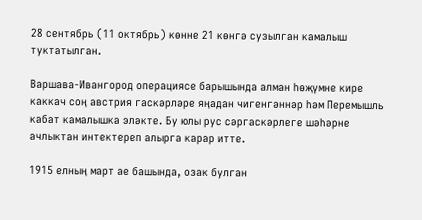28 сентябрь (11 октябрь) көнне 21 көнгә сузылган камалыш туктатылган.

Варшава-Ивангород операциясе барышында алман һөҗүмне кире каккач соң австрия гаскәрләре яңадан чигенгәннәр һәм Перемышль кабат камалышка эләкте. Бу юлы рус сәргаскәрлеге шәһәрне ачлыктан интектереп алырга карар итте.

1915 елның март ае башында, озак булган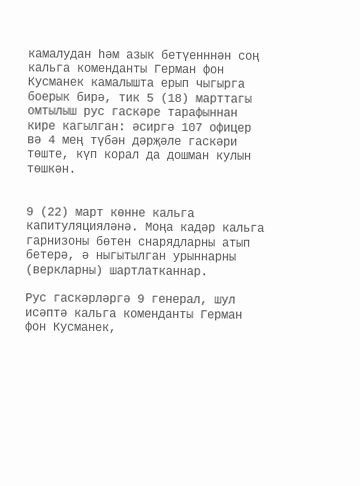камалудан һәм азык бетүенннән соң кальга коменданты Герман фон Кусманек камалышта ерып чыгырга боерык бирә, тик 5 (18) марттагы омтылыш рус гаскәре тарафыннан кире кагылган: әсиргә 107 офицер вә 4 мең түбән дәрҗәле гаскәри төште, күп корал да дошман кулын төшкән.


9 (22) март көнне кальга капитуляцияләнә. Моңа кадәр кальга гарнизоны бөтен снарядларны атып бетерә, ә ныгытылган урыннарны (веркларны) шартлатканнар.

Рус гаскәрләргә 9 генерал, шул исәптә кальга коменданты Герман фон Кусманек,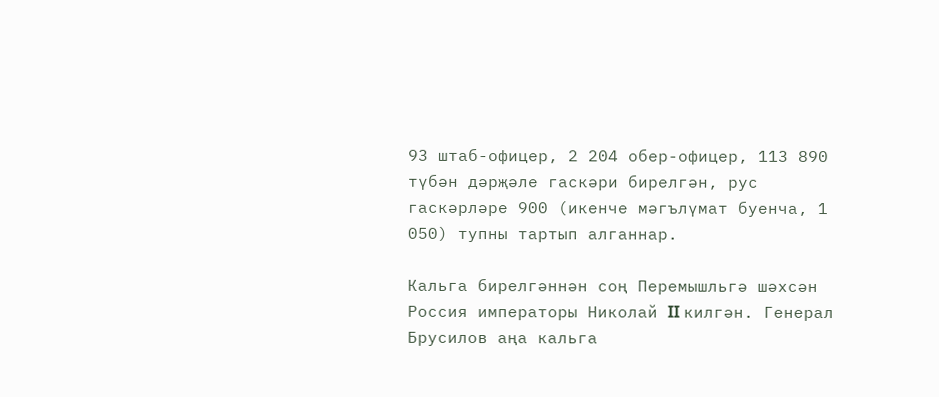93 штаб-офицер, 2 204 обер-офицер, 113 890 түбән дәрҗәле гаскәри бирелгән, рус гаскәрләре 900 (икенче мәгълүмат буенча, 1 050) тупны тартып алганнар.

Кальга бирелгәннән соң Перемышльгә шәхсән Россия императоры Николай II килгән. Генерал Брусилов аңа кальга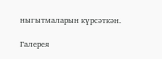ныгытмаларын күрсәткән.

Галерея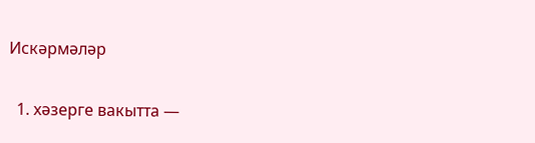Искәрмәләр

  1. хәзерге вакытта —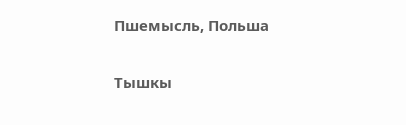Пшемысль, Польша

Тышкы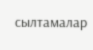сылтамалар